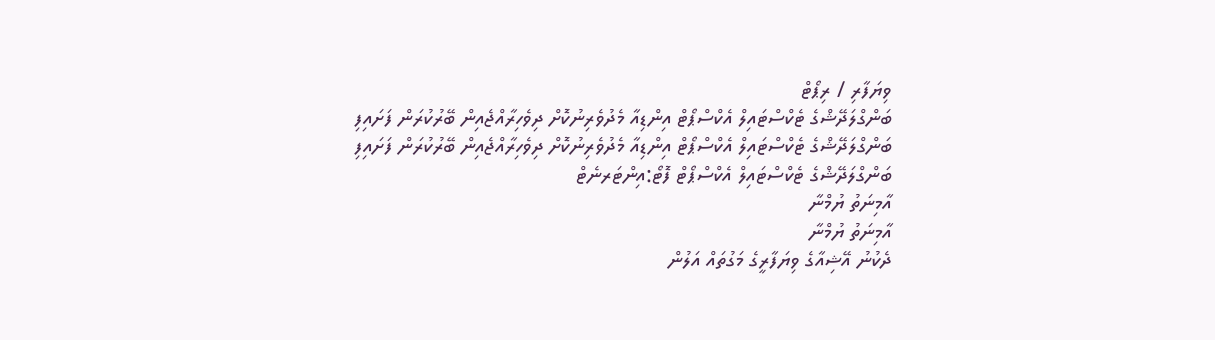ވިޔަފާރި / ރިޕޯޓް
ބަންގްލަދޭޝްގެ ޓެކްސްޓައިލް އެކްސްޕޯޓް އިންޑިއާ މެދުވެރިނުކޮށް ދިވެހިރާއްޖެއިން ބޭރުކުރަން ފަށައިފި
ބަންގްލަދޭޝްގެ ޓެކްސްޓައިލް އެކްސްޕޯޓް އިންޑިއާ މެދުވެރިނުކޮށް ދިވެހިރާއްޖެއިން ބޭރުކުރަން ފަށައިފި
ބަންގްލަދޭޝްގެ ޓެކްސްޓައިލް އެކްސްޕޯޓް ފޮޓޯ:އިންޓަރނެޓް
އާމިނަތު ޔުމްނާ
އާމިނަތު ޔުމްނާ
ދެކުނު އޭޝިއާގެ ވިޔަފާރީގެ މަގުތައް އަލުން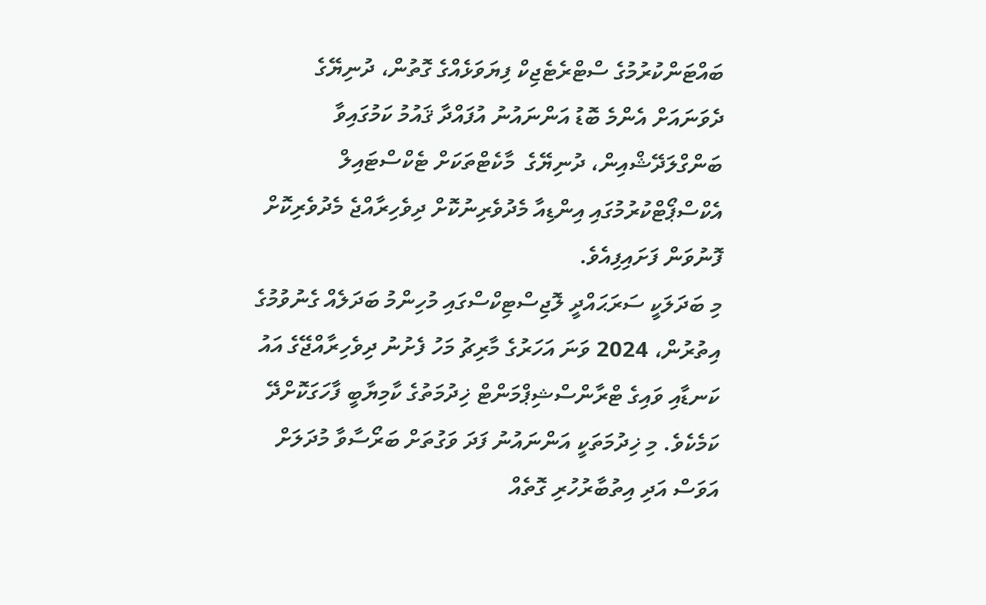ބައްޓަންކުރުމުގެ ސްޓްރެޓެޖިކް ފިޔަވަޅެއްގެ ގޮތުން، ދުނިޔޭގެ ދެވަނައަށް އެންމެ ބޮޑު އަންނައުނު އުފައްދާ ޤައުމު ކަމުގައިވާ ބަންގްލަދޭޝްއިން، ދުނިޔޭގެ  މާކެޓްތަކަށް ޓެކްސްޓައިލް އެކްސްޕޯޓްކުރުމުގައި އިންޑިއާ މެދުވެރިނުކޮށް ދިވެހިރާއްޖެ މެދުވެރިކޮށް ފޮނުވަން ފަށައިފިއެވެ.
މި ބަދަލަކީ ސަރަޙައްދީ ލޮޖިސްޓިކްސްގައި މުހިންމު ބަދަލެއް ގެނުވުމުގެ އިތުރުން، 2024 ވަނަ އަހަރުގެ މާރިޗު މަހު ފެށުނު ދިވެހިރާއްޖޭގެ އައު ކަނޑާއި ވައިގެ ޓްރާންސްޝިޕްމަންޓް ޚިދުމަތުގެ ކާމިޔާބީ ފާހަގަކޮށްދޭ ކަމެކެވެ. މި ޚިދުމަތަކީ އަންނައުނު ފަދަ ވަގުތަށް ބަރޯސާވާ މުދަލަށް އަވަސް އަދި އިތުބާރުހުރި ގޮތެއް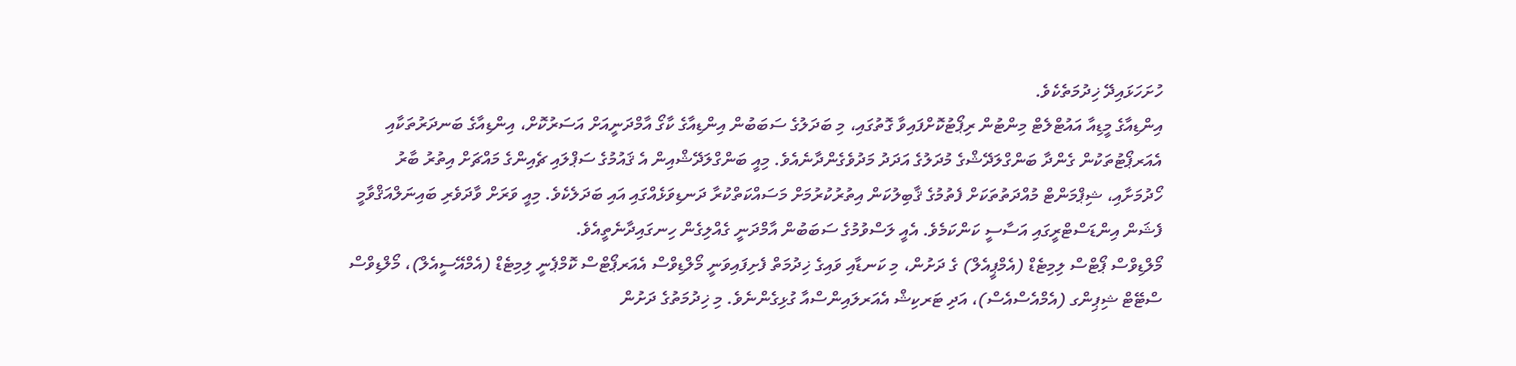ހުށަހަޅައިދޭ ޚިދުމަތެކެވެ.
އިންޑިއާގެ މީޑިއާ އައުޓްލެޓް މިންޓުން ރިޕޯޓުކޮށްފައިވާ ގޮތުގައި، މި ބަދަލުގެ ސަބަބުން އިންޑިއާގެ ކާގޯ އާމްދަނީއަށް އަސަރުކޮށް، އިންޑިއާގެ ބަނދަރުތަކާއި އެއަރޕޯޓުތަކުން ގެންދާ ބަންގްލަދޭޝްގެ މުދަލުގެ އަދަދު މަދުވެގެންދާނެއެވެ. މިއީ ބަންގްލަދޭޝްއިން އެ ޤައުމުގެ ސަޕްލައި ޗެއިންގެ މައްޗަށް އިތުރު ބާރު ހޯދުމަށާއި، ޝިޕްމަންޓް މުއްދަތުތަކަށް ފެތުމުގެ ޤާބިލުކަން އިތުރުކުރުމަށް މަސައްކަތްކުރާ ދަނޑިވަޅެއްގައި އައި ބަދަލެކެވެ. މިއީ ވަރަށް ވާދަވެރި ބައިނަލްއަޤްވާމީ ފެޝަން އިންޑަސްޓްރީގައި އަސާސީ ކަންކަމެވެ. އެއީ ލަސްވުމުގެ ސަބަބުން އާމްދަނީ ގެއްލިގެން ހިނގައިދާނެތީއެވެ.
މޯލްޑިވްސް ޕޯޓްސް ލިމިޓެޑް (އެމްޕީއެލް) ގެ ދަށުން، މި ކަނޑާއި ވައިގެ ޚިދުމަތް ފެށިފައިވަނީ މޯލްޑިވްސް އެއަރޕޯޓްސް ކޮމްޕެނީ ލިމިޓެޑް (އެމްއޭސީއެލް)، މޯލްޑިވްސް ސްޓޭޓް ޝިޕިންގ (އެމްއެސްއެސް)، އަދި ޓަރކިޝް އެއަރލައިންސްއާ ގުޅިގެންނެވެ. މި ޚިދުމަތުގެ ދަށުން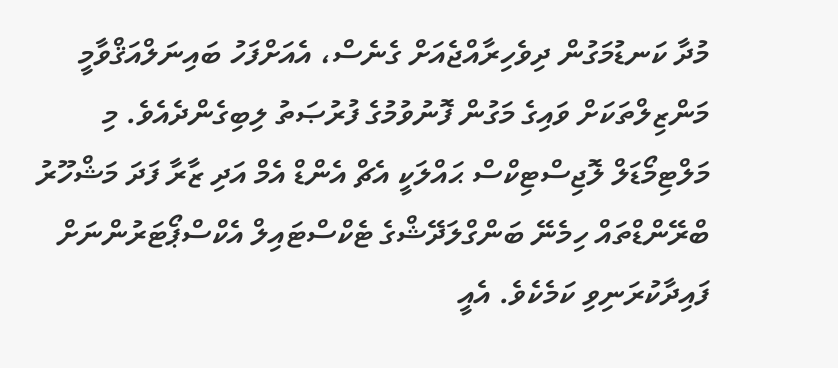މުދާ ކަނޑުމަގުން ދިވެހިރާއްޖެއަށް ގެނެސް، އެއަށްފަހު ބައިނަލްއަޤްވާމީ މަންޒިލްތަކަށް ވައިގެ މަގުން ފޮނުވުމުގެ ފުރުޞަތު ލިބިގެންދެއެވެ. މި މަލްޓިމޯޑަލް ލޮޖިސްޓިކްސް ޙައްލަކީ އެޗް އެންޑް އެމް އަދި ޒާރާ ފަދަ މަޝްހޫރު ބްރޭންޑްތައް ހިމެނޭ ބަންގްލަދޭޝްގެ ޓެކްސްޓައިލް އެކްސްޕޯޓަރުންނަށް ފައިދާކުރަނިވި ކަމެކެވެ. އެއީ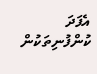އެފަދަ ކުންފުނިތަކުން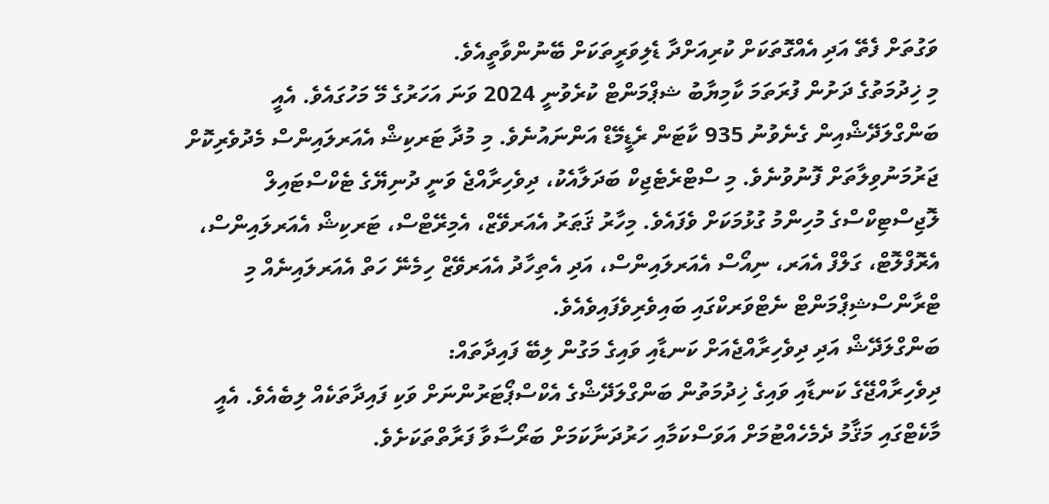ވަގުތަށް ފެތޭ އަދި އެއްގޮތަކަށް ކުރިއަށްދާ ޑެލިވަރީތަކަށް ބޭނުންވާތީއެވެ.
މި ޚިދުމަތުގެ ދަށުން ފުރަތަމަ ކާމިޔާބު ޝޕްމަންޓް ކުރެވުނީ 2024 ވަނަ އަހަރުގެ މޭ މަހުގައެވެ. އެއީ ބަންގްލަދޭޝްއިން ގެނެވުނު 935 ކާޓަން ރެޑީމޭޑް އަންނައުނެވެ. މި މުދާ ޓަރކިޝް އެއަރލައިންސް މެދުވެރިކޮށް ޖަރުމަނުވިލާތަށް ފޮނުވުނެވެ. މި ސްޓްރެޓެޖިކް ބަދަލާއެކު، ދިވެހިރާއްޖެ ވަނީ ދުނިޔޭގެ ޓެކްސްޓައިލް ލޮޖިސްޓިކްސްގެ މުހިންމު ގުޅުމަކަށް ވެފައެވެ. މިހާރު ޤަޠަރު އެއަރވޭޒް، އެމިރޭޓްސް، ޓަރކިޝް އެއަރލައިންސް، އެރޮފްލޮޓް، ގަލްފް އެއަރ، ނިއޯސް އެއަރލައިންސް، އަދި އެތިހާދު އެއަރވޭޒް ހިމެނޭ ހަތް އެއަރލައިނެއް މި ޓްރާންސްޝިޕްމަންޓް ނެޓްވަރކްގައި ބައިވެރިވެފައިވެއެވެ.
ބަންގްލަދޭޝް އަދި ދިވެހިރާއްޖެއަށް ކަނޑާއި ވައިގެ މަގުން ލިބޭ ފައިދާތައް:
ދިވެހިރާއްޖޭގެ ކަނޑާއި ވައިގެ ޚިދުމަތުން ބަންގްލަދޭޝްގެ އެކްސްޕޯޓަރުންނަށް ވަކި ފައިދާތަކެއް ލިބެއެވެ. އެއީ މާކެޓްގައި މަޤާމު ދެމެހެއްޓުމަށް އަވަސްކަމާއި ހަރުދަނާކަމަށް ބަރޯސާވާ ފަރާތްތަކަށެވެ.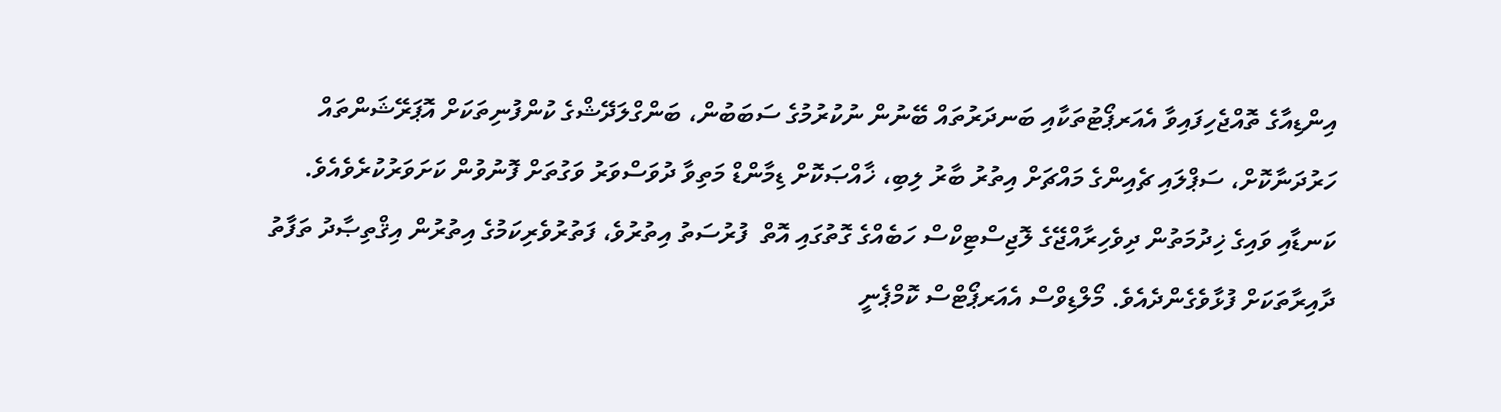އިންޑިއާގެ ތޮއްޖެހިފައިވާ އެއަރޕޯޓުތަކާއި ބަނދަރުތައް ބޭނުން ނުކުރުމުގެ ސަބަބުން، ބަންގްލަދޭޝްގެ ކުންފުނިތަކަށް އޮޕަރޭޝަންތައް ހަރުދަނާކޮށް، ސަޕްލައި ޗެއިންގެ މައްޗަށް އިތުރު ބާރު ލިބި، ޚާއްޞަކޮށް ޑިމާންޑް މަތިވާ ދުވަސްވަރު ވަގުތަށް ފޮނުވުން ކަށަވަރުކުރެވެއެވެ.
ކަނޑާއި ވައިގެ ޚިދުމަތުން ދިވެހިރާއްޖޭގެ ލޮޖިސްޓިކްސް ހަބެއްގެ ގޮތުގައި އޮތް  ފުރުސަތު އިތުރުވެ، ފަތުރުވެރިކަމުގެ އިތުރުން އިޤްތިޞާދު ތަފާތު ދާއިރާތަކަށް ފުޅާވެގެންދެއެވެ. މޯލްޑިވްސް އެއަރޕޯޓްސް ކޮމްޕެނީ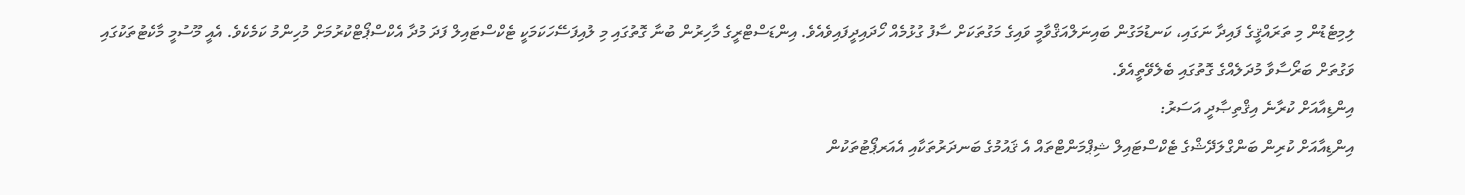ލިމިޓެޑުން މި ތަރައްޤީގެ ފައިދާ ނަގައި، ކަނޑުމަގުން ބައިނަލްއަޤްވާމީ ވައިގެ މަގުތަކަށް ސާފު ގުޅުމެއް ހޯދައިދީފައިވެއެވެ. އިންޑަސްޓްރީގެ މާހިރުން ބުނާ ގޮތުގައި މި ލުއިފަސޭހަކަމަކީ ޓެކްސްޓައިލް ފަދަ މުދާ އެކްސްޕޯޓްކުރުމަށް މުހިންމު ކަމެކެވެ. އެއީ މޫސުމީ މާކެޓުތަކުގައި ވަގުތަށް ބަރޯސާވާ މުދަލެއްގެ ގޮތުގައި ބެލެވޭތީއެވެ.
އިންޑިއާއަށް ކުރާނެ އިޤްތިޞާދީ އަސަރު:
އިންޑިއާއަށް ކުރިން ބަންގްލަދޭޝްގެ ޓެކްސްޓައިލް ޝިޕްމަންޓްތައް އެ ޤައުމުގެ ބަނދަރުތަކާއި އެއަރޕޯޓުތަކުން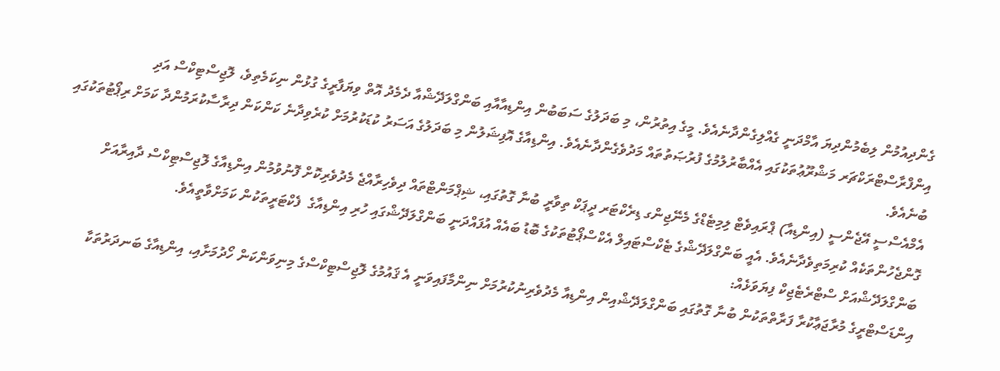ގެންދިއުމުން ލިބެމުންދިޔަ އާމްދަނީ ގެއްލިގެންދާނެއެވެ. މީގެ އިތުރުން، މި ބަދަލުގެ ސަބަބުން އިންޑިއާއާއި ބަންގްލަދޭޝްއާ ދެމެދު އޮތް ވިޔަފާރީގެ ގުޅުން ނިކަމެތިވެ، ލޮޖިސްޓިކްސް އަދި އިންފްރާސްޓްރަކްޗަރ މަޝްރޫޢުތަކުގައި އެއްބާރުލުމުގެ ފުރުޞަތުތައް މަދުވެގެންދާނެއެވެ. އިންޑިއާގެ އޮފިޝަލުން މި ބަދަލުގެ އަސަރު ކުޑަކުރުމަށް ކުރެވިދާނެ ކަންކަން ދިރާސާކުރަމުންދާ ކަމަށް ރިޕޯޓުތަކުގައި ބުނެއެވެ.
އެމްއެސްސީ އޭޖެންސީ (އިންޑިއާ) ޕްރައިވެޓް ލިމިޓެޑްގެ މެނޭޖިންގ ޑިރެކްޓަރ ދީޕަކް ތިވާރީ ބުނާ ގޮތުގައި، ޝިޕްމަންޓްތައް ދިވެހިރާއްޖެ މެދުވެރިކޮށް ފޮނުވުމުން އިންޑިއާގެ ލޮޖިސްޓިކްސް ދާއިރާއަށް ގޮންޖެހުންތަކެއް ކުރިމަތިވެދާނެއެވެ. އެއީ ބަންގްލަދޭޝްގެ ޓެކްސްޓައިލް އެކްސްޕޯޓުތަކުގެ ބޮޑު ބައެއް އުފައްދަނީ ބަންގްލަދޭޝްގައި ހުރި އިންޑިއާގެ  ފެކްޓަރީތަކުން ކަމަށްވާތީއެވެ.
ބަންގްލަދޭޝްއަށް ސްޓްރެޓެޖިކް ފިޔަވަޅެއް:
އިންޑަސްޓްރީގެ މުރާޖަޢާކުރާ ފަރާތްތަކުން ބުނާ ގޮތުގައި ބަންގްލަދޭޝްއިން އިންޑިއާ މެދުވެރިނުކުރުމަށް ނިންމާފައިވަނީ އެ ޤައުމުގެ ލޮޖިސްޓިކްސްގެ މިނިވަންކަން ހޯދުމަށާއި، އިންޑިއާގެ ބަނދަރުތަކާ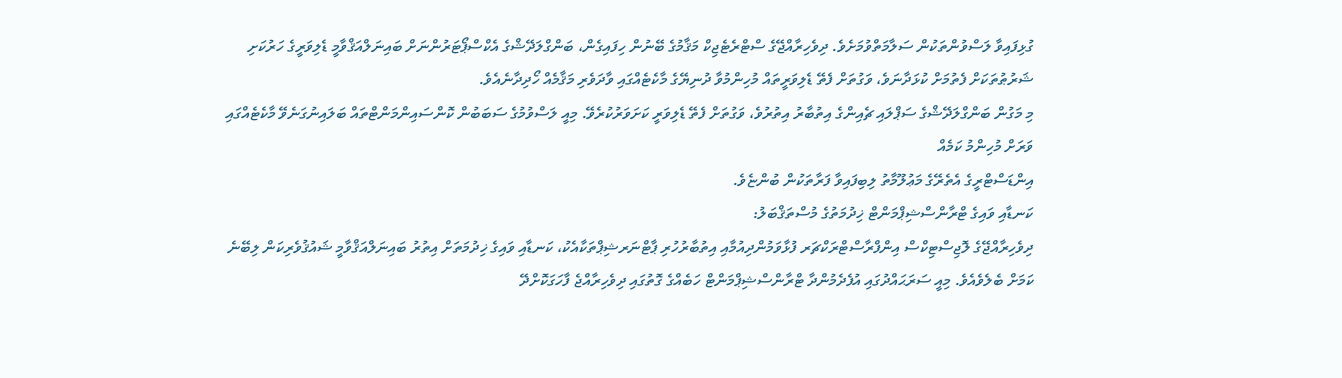ގުޅިފައިވާ ލަސްވުންތަކުން ސަލާމަތްވުމަށެވެ. ދިވެހިރާއްޖޭގެ ސްޓްރެޓެޖިކް މަޤާމުގެ ބޭނުން ހިފައިގެން، ބަންގްލަދޭޝްގެ އެކްސްޕޯޓަރުންނަށް ބައިނަލްއަޤްވާމީ ޑެލިވަރީގެ ހަރުކަށި ޝަރުޠުތަކަށް ފެތުމަށް ކުޅަދާނަވެ، ވަގުތަށް ފެތޭ ޑެލިވަރީތައް މުހިންމުވާ ދުނިޔޭގެ މާކެޓެއްގައި ވާދަވެރި މަޤާމެއް ހޯދިދާނެއެވެ.
މި މަގުން ބަންގްލަދޭޝްގެ ސަޕްލައި ޗެއިންގެ އިތުބާރު އިތުރުވެ، ވަގުތަށް ފެތޭ ޑެލިވަރީ ކަށަވަރުކުރެވޭ. މިއީ ލަސްވުމުގެ ސަބަބުން ކޮންސައިންމަންޓްތައް ބަލައިނުގަނެވޭ މާކެޓެއްގައި ވަރަށް މުހިންމު ކަމެއް
އިންޑަސްޓްރީގެ އެތެރޭގެ މަޢުލޫމާތު ލިބިފައިވާ ފަރާތަކުން ބުންޏެވެ.
ކަނޑާއި ވައިގެ ޓްރާންސްޝިޕްމަންޓް ޚިދުމަތުގެ މުސްތަޤްބަލު:
ދިވެހިރާއްޖޭގެ ލޮޖިސްޓިކްސް އިންފްރާސްޓްރަކްޗަރ ފުޅާވަމުންދިއުމާއި އިތުބާރުހުރި ޕާޓްނަރޝިޕްތަކާއެކު، ކަނޑާއި ވައިގެ ޚިދުމަތަށް އިތުރު ބައިނަލްއަޤްވާމީ ޝައުޤުވެރިކަން ލިބޭނެ ކަމަށް ބެލެވެއެވެ. މިއީ ސަރަޙައްދުގައި އުފެދެމުންދާ ޓްރާންސްޝިޕްމަންޓް ހަބެއްގެ ގޮތުގައި ދިވެހިރާއްޖެ ފާހަގަކޮށްދޭ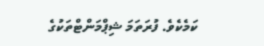ކަމެކެވެ. ފުރަތަމަ ޝިޕްމަންޓްތަކުގެ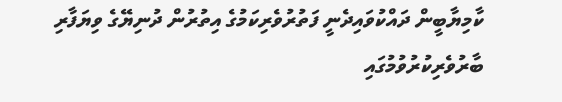ކާމިޔާބީން ދައްކުވައިދެނީ ފަތުރުވެރިކަމުގެ އިތުރުން ދުނިޔޭގެ ވިޔަފާރި ބާރުވެރިކުރުވުމުގައި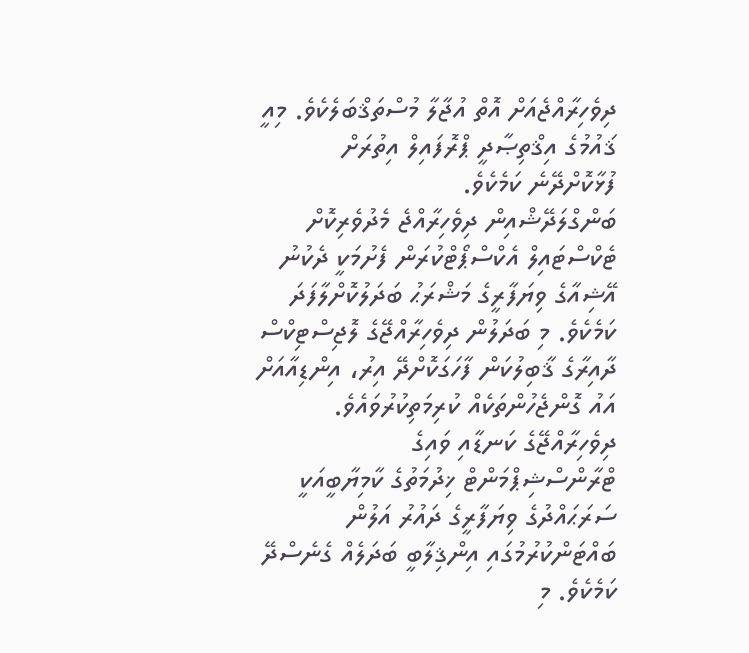ދިވެހިރާއްޖެއަށް އޮތް އުޖާލާ މުސްތަޤްބަލެކެވެ. މިއީ ޤައުމުގެ އިޤްތިޞާދީ ޕްރޮފައިލް އިތުރަށް ފުޅާކޮށްދޭނެ ކަމެކެވެ.
ބަންގްލަދޭޝްއިން ދިވެހިރާއްޖެ މެދުވެރިކޮށް ޓެކްސްޓައިލް އެކްސްޕޯޓްކުރަން ފެށުމަކީ ދެކުނު އޭޝިއާގެ ވިޔަފާރީގެ މަޝްރަޙު ބަދަލުކޮށްލާފަދަ ކަމެކެވެ. މި ބަދަލުން ދިވެހިރާއްޖޭގެ ލޮޖިސްޓިކްސް ދާއިރާގެ ޤާބިލުކަން ފާހަގަކޮށްދޭ އިރު، އިންޑިއާއަށް އައު ގޮންޖެހުންތަކެއް ކުރިމަތިކުރުވައެވެ. ދިވެހިރާއްޖޭގެ ކަނޑާއި ވައިގެ ޓްރާންސްޝިޕްމަންޓް ޚިދުމަތުގެ ކާމިޔާބީއަކީ ސަރަޙައްދުގެ ވިޔަފާރީގެ ދައުރު އަލުން ބައްޓަންކުރުމުގައި އިންޤިލާބީ ބަދަލެއް ގެނެސްދޭ ކަމެކެވެ. މި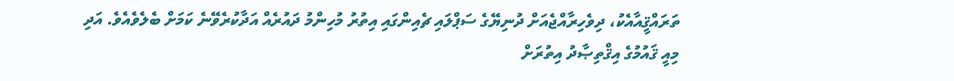ތަރައްޤީއާއެކު، ދިވެހިރާއްޖެއަށް ދުނިޔޭގެ ސަޕްލައި ޗެއިންގައި އިތުރު މުހިންމު ދައުރެއް އަދާކުރެވޭނެ ކަމަށް ބެލެވެއެވެ. އަދި މިއީ ޤައުމުގެ އިޤްތިޞާދު އިތުރަށް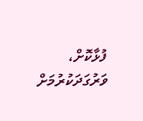ފުޅާކޮށް، ވަރުގަދަކުރުމަށް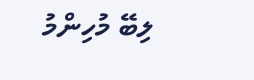ލިބޭ މުހިންމު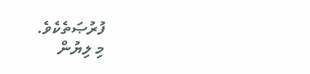ފުރުޞަތެކެވެ.
މި ލިޔުން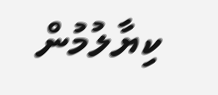ކިޔާލުމުން